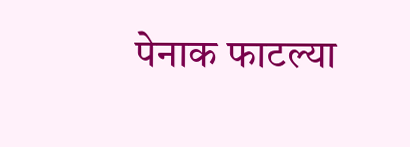पेनाक फाटल्या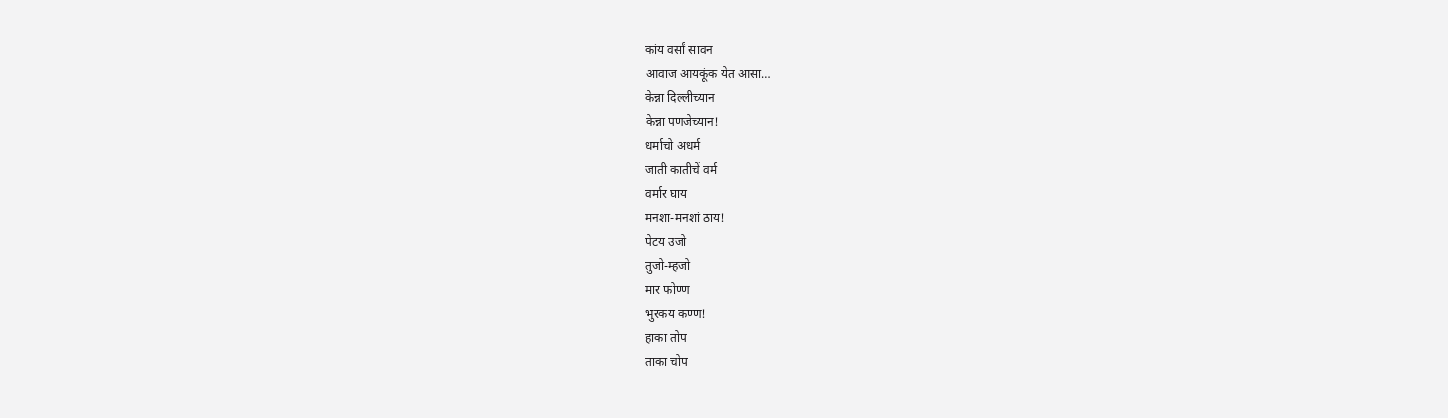कांय वर्सां सावन
आवाज आयकूंक येत आसा…
केन्ना दिल्लीच्यान
केन्ना पणजेच्यान!
धर्माचो अधर्म
जाती कातीचें वर्म
वर्मार घाय
मनशा-मनशां ठाय!
पेटय उजो
तुजो-म्हजो
मार फोण्ण
भुरकय कण्ण!
हाका तोप
ताका चोप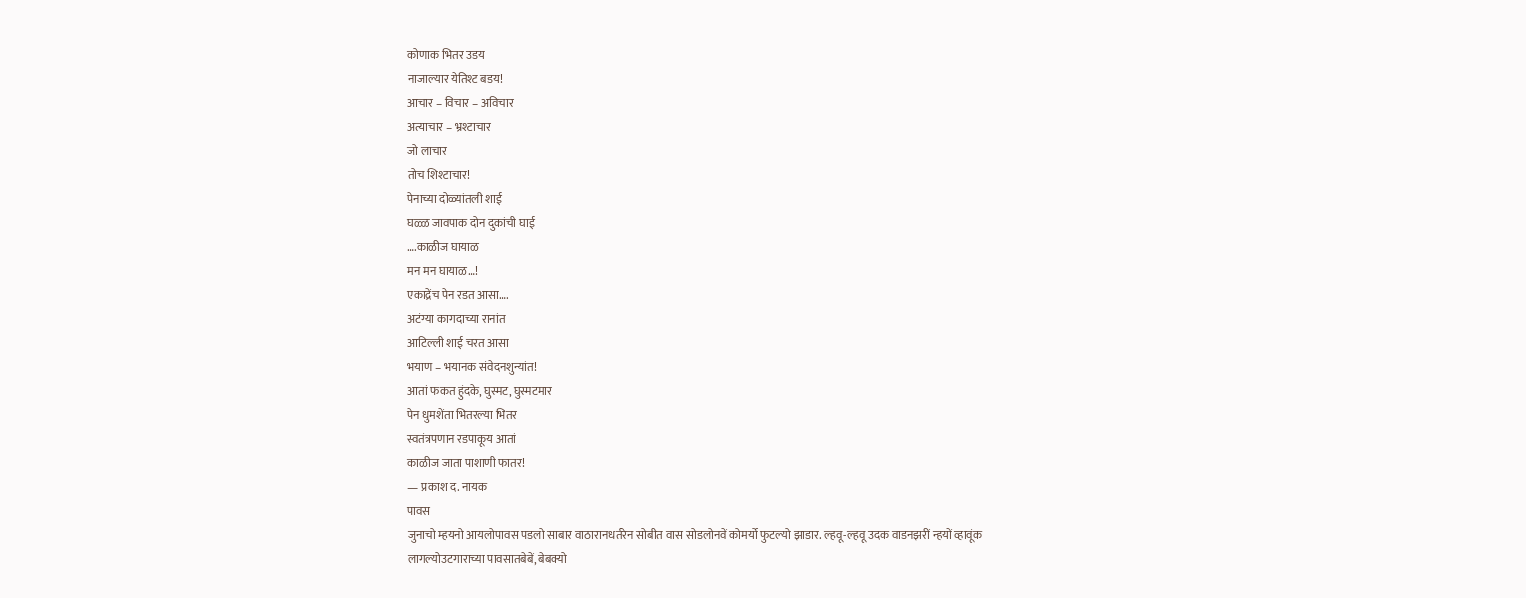कोणाक भितर उडय
नाजाल्यार येतिश्ट बडय!
आचार – विचार – अविचार
अत्याचार – भ्रश्टाचार
जो लाचार
तोच शिश्टाचार!
पेनाच्या दोळ्यांतली शाई
घळ्ळ जावपाक दोन दुकांची घाई
….काळीज घायाळ
मन मन घायाळ…!
एकाद्रेंच पेन रडत आसा….
अटंग्या कागदाच्या रानांत
आटिल्ली शाई चरत आसा
भयाण – भयानक संवेदनशुन्यांत!
आतां फकत हुंदके, घुस्मट, घुस्मटमार
पेन धुमशेंता भितरल्या भितर
स्वतंत्रपणान रडपाकूय आतां
काळीज जाता पाशाणी फातर!
— प्रकाश द. नायक
पावस
जुनाचो म्हयनो आयलोपावस पडलो साबार वाठारानधर्तरेन सोबीत वास सोडलोनवें कोमर्यो फुटल्यो झाडार. ल्हवू-ल्हवू उदक वाडनझरीं न्हयों व्हावूंक लागल्योउटगाराच्या पावसातबेबें, बेबक्यो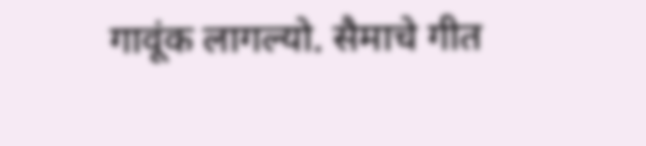गावूंक लागल्यो. सैमाचे गीत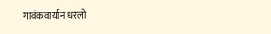गावंकवार्यान धरलो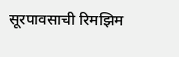सूरपावसाची रिमझिम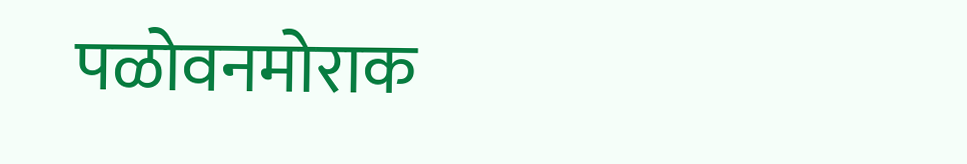पळोवनमोराक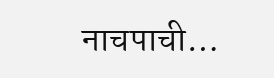नाचपाची…